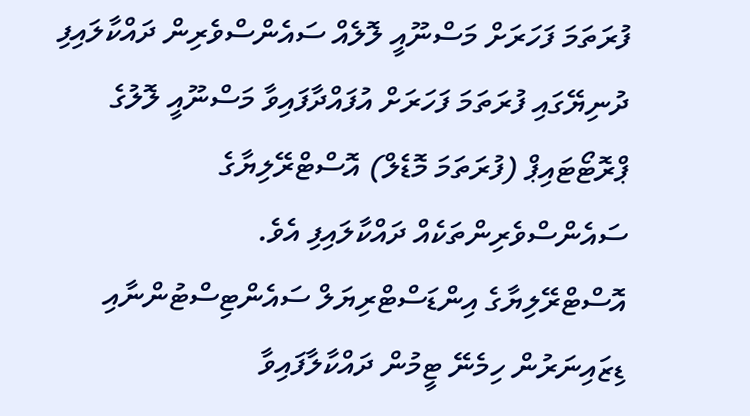ފުރަތަމަ ފަހަރަށް މަސްނޫއީ ލޮލެއް ސައެންސްވެރިން ދައްކާލައިފި
ދުނިޔޭގައި ފުރަތަމަ ފަހަރަށް އުފައްދާފައިވާ މަސްނޫއީ ލޮލުގެ ޕްރޮޓޯޓައިޕް (ފުރަތަމަ މޮޑެލް) އޮސްޓްރޭލިޔާގެ ސައެންސްވެރިންތަކެއް ދައްކާލައިފި އެވެ.
އޮސްޓްރޭލިޔާގެ އިންޑަސްޓްރިޔަލް ސައެންޓިސްޓުންނާއި ޑިޒައިނަރުން ހިމެނޭ ޓީމުން ދައްކާލާފައިވާ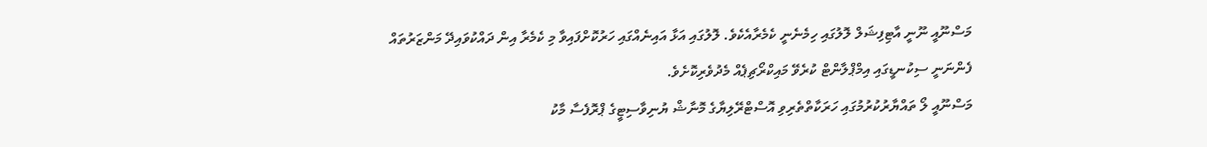މަސްނޫއީ ނޫނީ އާޓިފިޝަލް ލޮލުގައި ހިމެނެނީ ކެމެރާއެކެވެ. ލޮލުގައި އަޅާ އައިނެއްގައި ހަރުކޮށްފައިވާ މި ކެމެރާ އިން ދައްކުވައިދޭ މަންޒަރުތައް ފެންނަނީ ސިކުނޑީގައި އިމްޕްލާންޓް ކުރެވޭ މައިކްރޯޗިޕެއް މެދުވެރިކޮށެވެ.
މަސްނޫއީ ލޯ ތައްޔާރުކުރުމުގައި ހަރަކާތްތެރިވި އޮސްޓްރޭލިޔާގެ މޮނާޝް ޔުނިވާސިޓީގެ ޕްރޮފެސާ މާކު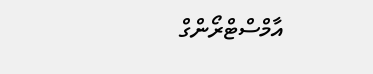އާމްސްޓްރޯންގް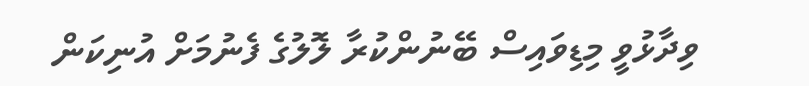ވިދާޅުވީ މިޑިވައިސް ބޭނުންކުރާ ލޮލުގެ ފެނުމަށް އުނިކަން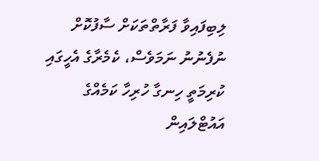ލިބިފައިވާ ފަރާތްތަކަށް ސާފުކޮށް ނުފެނުނު ނަމަވެސް، ކެމެރާގެ އެހީގައި ކުރިމަތީ ހިނގާ ހުރިހާ ކަމެއްގެ އައުޓްލައިން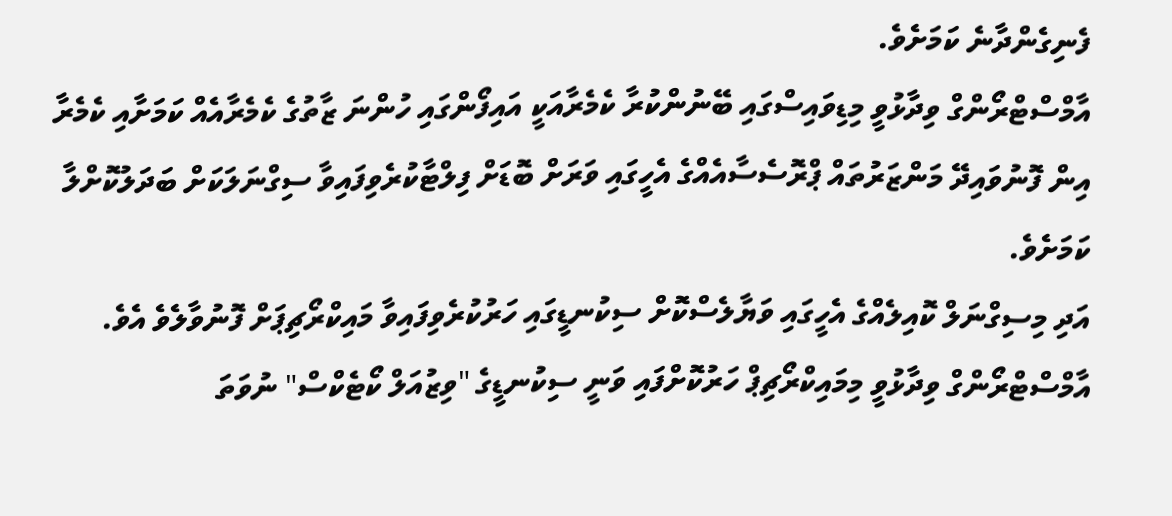ފެނިގެންދާނެ ކަމަށެވެ.
އާމްސްޓްރޯންގް ވިދާޅުވީ މިޑިވައިސްގައި ބޭނުންކުރާ ކެމެރާއަކީ އައިފޯންގައި ހުންނަ ޒާތުގެ ކެމެރާއެއް ކަމަށާއި ކެމެރާ އިން ފޮނުވައިދޭ މަންޒަރުތައް ޕްރޮސެސާއެއްގެ އެހީގައި ވަރަށް ބޮޑަށް ފިލްޓާކުރެވިފައިވާ ސިގްނަލަކަށް ބަދަލުކޮށްލާ ކަމަށެވެ.
އަދި މިސިގްނަލް ކޮއިލެއްގެ އެހީގައި ވަޔާލެސްކޮށް ސިކުނޑީގައި ހަރުކުރެވިފައިވާ މައިކްރޯޗިޕަށް ފޮނުވާލެވެ އެވެ.
އާމްސްޓްރޯންގް ވިދާޅުވީ މިމައިކްރޯޗިޕް ހަރުކޮށްފައި ވަނީ ސިކުނޑީގެ "ވިޒުއަލް ކޯޓެކްސް" ނުވަތަ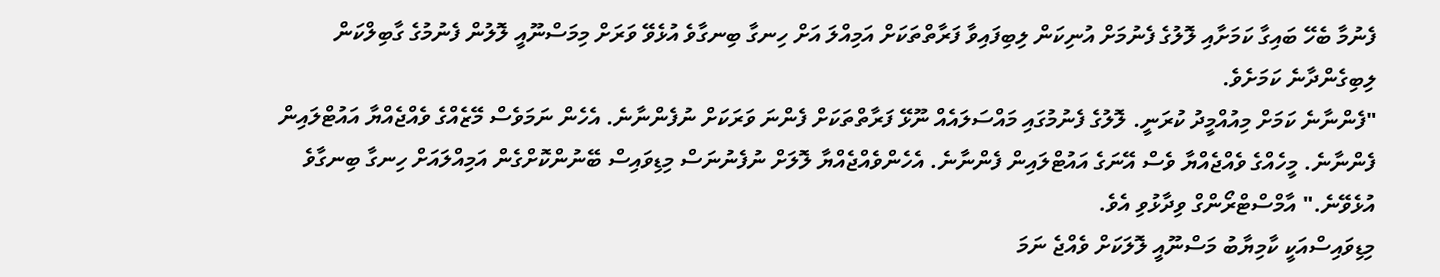ފެނުމާ ބެހޭ ބައިގާ ކަމަށާއި ލޮލުގެ ފެނުމަށް އުނިކަން ލިބިފައިވާ ފަރާތްތަކަށް އަމިއްލަ އަށް ހިނގާ ބިނގާވެ އުޅެވޭ ވަރަށް މިމަސްނޫއީ ލޮލުން ފެނުމުގެ ގާބިލްކަން ލިބިގެންދާނެ ކަމަށެވެ.
"ފެންނާނެ ކަމަށް މިއުއްމީދު ކުރަނީ. ލޮލުގެ ފެނުމުގައި މައްސަލައެއް ނޫޅޭ ފަރާތްތަކަށް ފެންނަ ވަރަކަށް ނުފެންނާނެ. އެހެން ނަމަވެސް މޭޒެއްގެ ވެއްޖެއްޔާ އައުޓްލައިން ފެންނާނެ. މީހެއްގެ ވެއްޖެއްޔާ ވެސް އޭނަގެ އައުޓްލައިން ފެންނާނެ. އެހެންވެއްޖެއްޔާ ލޮލަށް ނުފެނުނަސް މިޑިވައިސް ބޭނުންކޮށްގެން އަމިއްލައަށް ހިނގާ ބިނގާވެ އުޅެވޭނެ." އާމްސްޓްރޯންގް ވިދާޅުވި އެވެ.
މިޑިވައިސްއަކީ ކާމިޔާބު މަސްނޫއީ ލޮލަކަށް ވެއްޖެ ނަމަ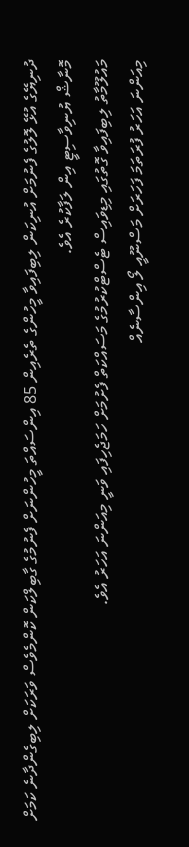ދުނިޔޭގެ އުޅޭ ލޮލުގެ ފެނުމަށް އުނިކަން ލިބިފައިވާ މީހުންގެ ތެރެއިން 85 އިންސައްތަ މީހުންނަށް ފެނުމުގެ ގާބިލްކަން ކޮންމެވެސް ވަރަކަށް ލިބިގެންދާނެ ކަމަށް މޮނާޝް ޔުނިވާސިޓީ އިން ލަފާކުރެ އެވެ.
މައުލޫމާތު ލިބިފައިވާ ގޮތުގައި މިޑިވައިސް ޓެސްޓްކުރުމުގެ މަސައްކަތް ފެށުމަށް ހަމަޖެހިފައި ވަނީ މިއަންނަ އަހަރު އެވެ.
މިއަންނަ އަހަރު ފުރަތަމަ ފަހަރަށް މަސްނޫއީ ލޯ އިންސާނެއް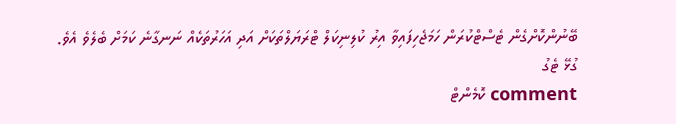ބޭނުންކޮށްގެން ޓެސްޓްކުރަން ހަމަޖެހިފައިވާ އިރު ކުލިނިކަލް ޓްރަޔަލްތަކަށް އަދި އަހަރުތަކެއް ނަނގާނެ ކަމަށް ބެލެވެ އެވެ.
ގުޅޭ ޓެގު
comment ކޮމެންޓް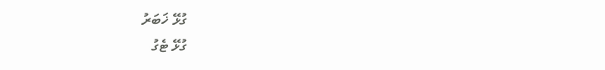ގުޅޭ ޚަބަރު
ގުޅޭ ޓެގު